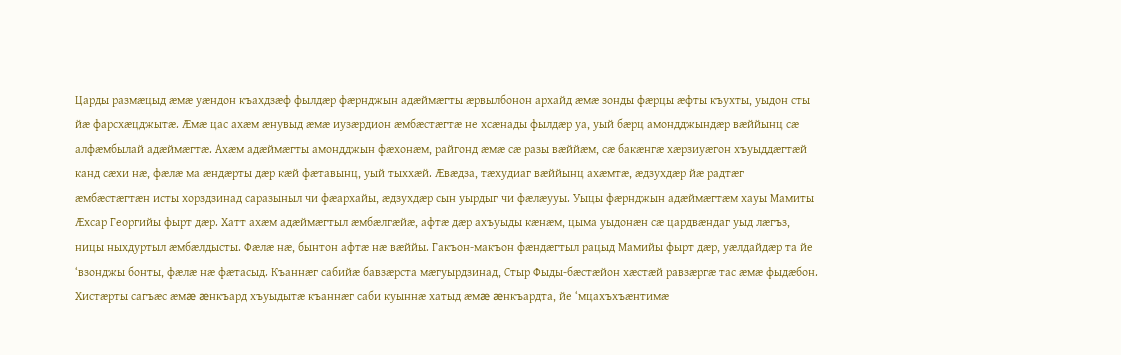Царды размæцыд æмæ уæндон къахдзæф фылдæр фæрнджын адæймæгты æрвылбонон архайд æмæ зонды фæрцы æфты къухты, уыдон сты йæ фарсхæцджытæ. Æмæ цас ахæм æнувыд æмæ иузæрдион æмбæстæгтæ не хсæнады фылдæр уа, уый бæрц амондджындæр вæййынц сæ алфæмбылай адæймæгтæ. Ахæм адæймæгты амондджын фæхонæм, райгонд æмæ сæ разы вæййæм, сæ бакæнгæ хæрзиуæгон хъуыддæгтæй канд сæхи нæ, фæлæ ма æндæрты дæр кæй фæтавынц, уый тыххæй. Æвæдза, тæхудиаг вæййынц ахæмтæ, æдзухдæр йæ радтæг æмбæстæгтæн исты хорздзинад саразыныл чи фæархайы, æдзухдæр сын уырдыг чи фæлæууы. Уыцы фæрнджын адæймæгтæм хауы Мамиты Æхсар Георгийы фырт дæр. Хатт ахæм адæймæгтыл æмбæлгæйæ, афтæ дæр ахъуыды кæнæм, цыма уыдонæн сæ цардвæндаг уыд лæгъз, ницы ныхдуртыл æмбæлдысты. Фæлæ нæ, бынтон афтæ нæ вæййы. Гакъон-макъон фæндæгтыл рацыд Мамийы фырт дæр, уæлдайдæр та йе ‘взонджы бонты, фæлæ нæ фæтасыд. Къаннæг сабийæ бавзæрста мæгуырдзинад, Стыр Фыды-бæстæйон хæстæй равзæргæ тас æмæ фыдæбон. Хистæрты сагъæс æмæ æнкъард хъуыдытæ къаннæг саби куыннæ хатыд æмæ æнкъардта, йе ‘мцахъхъæнтимæ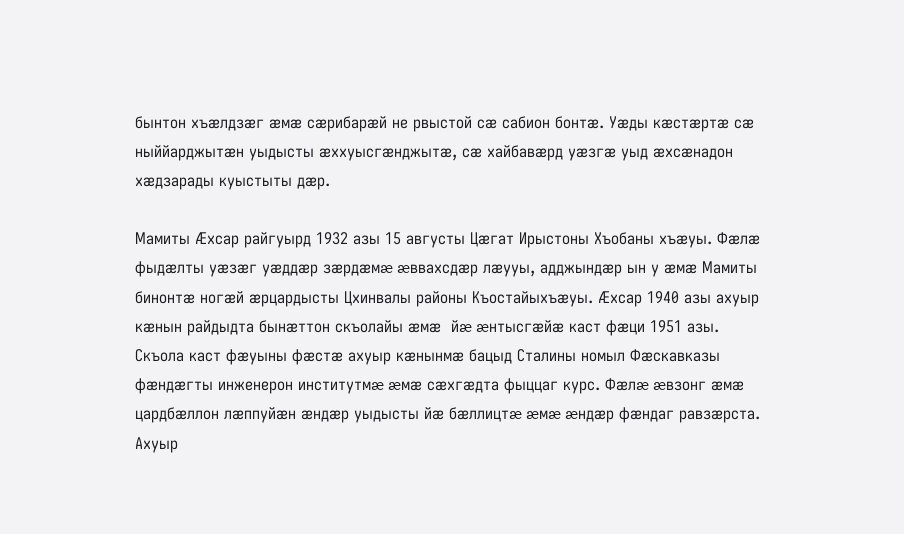бынтон хъæлдзæг æмæ сæрибарæй не рвыстой сæ сабион бонтæ. Уæды кæстæртæ сæ ныййарджытæн уыдысты æххуысгæнджытæ, сæ хайбавæрд уæзгæ уыд æхсæнадон хæдзарады куыстыты дæр.

Мамиты Æхсар райгуырд 1932 азы 15 августы Цæгат Ирыстоны Хъобаны хъæуы. Фæлæ фыдæлты уæзæг уæддæр зæрдæмæ æввахсдæр лæууы, адджындæр ын у æмæ Мамиты бинонтæ ногæй æрцардысты Цхинвалы районы Къостайыхъæуы. Æхсар 1940 азы ахуыр кæнын райдыдта бынæттон скъолайы æмæ  йæ æнтысгæйæ каст фæци 1951 азы. Скъола каст фæуыны фæстæ ахуыр кæнынмæ бацыд Сталины номыл Фæскавказы фæндæгты инженерон институтмæ æмæ сæхгæдта фыццаг курс. Фæлæ æвзонг æмæ цардбæллон лæппуйæн æндæр уыдысты йæ бæллицтæ æмæ æндæр фæндаг равзæрста. Ахуыр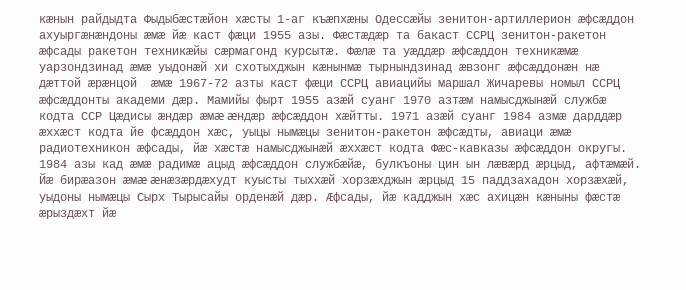кæнын райдыдта Фыдыбæстæйон хæсты 1-аг къæпхæны Одессæйы зенитон-артиллерион æфсæддон ахуыргæнæндоны æмæ йæ каст фæци 1955 азы. Фæстæдæр та бакаст ССРЦ зенитон-ракетон æфсады ракетон техникæйы сæрмагонд курсытæ. Фæлæ та уæддæр æфсæддон техникæмæ уарзондзинад æмæ уыдонæй хи схотыхджын кæнынмæ тырнындзинад æвзонг æфсæддонæн нæ дæттой æрæнцой  æмæ 1967-72 азты каст фæци ССРЦ авиацийы маршал Жичаревы номыл ССРЦ æфсæддонты академи дæр. Мамийы фырт 1955 азæй суанг 1970 азтæм намысджынæй службæ кодта ССР Цæдисы æндæр æмæ æндæр æфсæддон хæйтты. 1971 азæй суанг 1984 азмæ дарддæр æххæст кодта йе фсæддон хæс, уыцы нымæцы зенитон-ракетон æфсæдты, авиаци æмæ радиотехникон æфсады, йæ хæстæ намысджынæй æххæст кодта Фæс-кавказы æфсæддон округы. 1984 азы кад æмæ радимæ ацыд æфсæддон службæйæ, булкъоны цин ын лæвæрд æрцыд, афтæмæй. Йæ бирæазон æмæ æнæзæрдæхудт куысты тыххæй хорзæхджын æрцыд 15 паддзахадон хорзæхæй, уыдоны нымæцы Сырх Тырысайы орденæй дæр. Æфсады, йæ кадджын хæс ахицæн кæныны фæстæ æрыздæхт йæ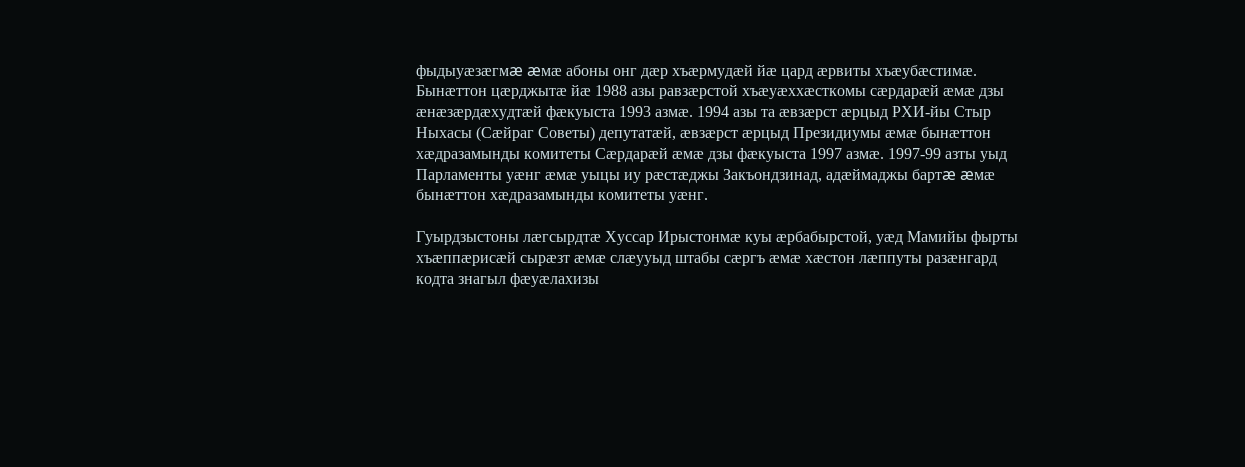фыдыуæзæгмæ æмæ абоны онг дæр хъæрмудæй йæ цард æрвиты хъæубæстимæ. Бынæттон цæрджытæ йæ 1988 азы равзæрстой хъæуæххæсткомы сæрдарæй æмæ дзы æнæзæрдæхудтæй фæкуыста 1993 азмæ. 1994 азы та æвзæрст æрцыд РХИ-йы Стыр Ныхасы (Сæйраг Советы) депутатæй, æвзæрст æрцыд Президиумы æмæ бынæттон хæдразамынды комитеты Сæрдарæй æмæ дзы фæкуыста 1997 азмæ. 1997-99 азты уыд Парламенты уæнг æмæ уыцы иу рæстæджы Закъондзинад, адæймаджы бартæ æмæ бынæттон хæдразамынды комитеты уæнг.

Гуырдзыстоны лæгсырдтæ Хуссар Ирыстонмæ куы æрбабырстой, уæд Мамийы фырты хъæппæрисæй сырæзт æмæ слæууыд штабы сæргъ æмæ хæстон лæппуты разæнгард кодта знагыл фæуæлахизы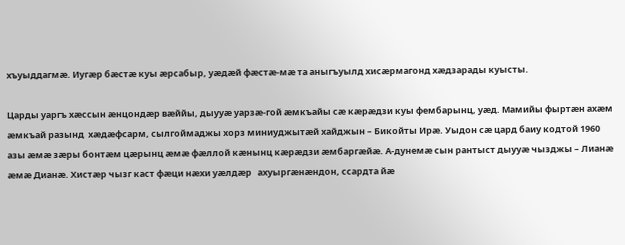хъуыддагмæ. Иугæр бæстæ куы æрсабыр, уæдæй фæстæ-мæ та аныгъуылд хисæрмагонд хæдзарады куысты.

Царды уаргъ хæссын æнцондæр вæййы, дыууæ уарзæ-гой æмкъайы сæ кæрæдзи куы фембарынц, уæд. Мамийы фыртæн ахæм æмкъай разынд  хæдæфсарм, сылгоймаджы хорз миниуджытæй хайджын – Бикойты Ирæ. Уыдон сæ цард баиу кодтой 1960 азы æмæ зæры бонтæм цæрынц æмæ фæллой кæнынц кæрæдзи æмбаргæйæ. А-дунемæ сын рантыст дыууæ чызджы – Лианæ æмæ Дианæ. Хистæр чызг каст фæци нæхи уæлдæр   ахуыргæнæндон, ссардта йæ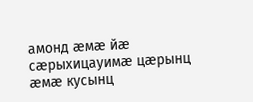амонд æмæ йæ сæрыхицауимæ цæрынц æмæ кусынц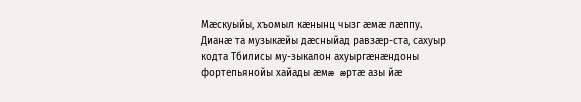Мæскуыйы, хъомыл кæнынц чызг æмæ лæппу. Дианæ та музыкæйы дæсныйад равзæр-ста, сахуыр кодта Тбилисы му-зыкалон ахуыргæнæндоны фортепьянойы хайады æмæ æртæ азы йæ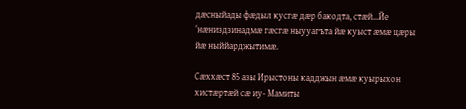дæсныйады фæдыл кусгæ дæр бакодта, стæй…Йе ‘нæниздзинадмæ гæсгæ ныууагъта йæ куыст æмæ цæры йæ ныййарджытимæ.

Сæххæст 85 азы Ирыстоны кадджын æмæ куырыхон хистæртæй сæ иу- Мамиты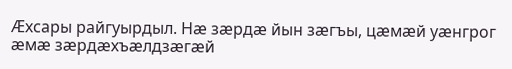Æхсары райгуырдыл. Нæ зæрдæ йын зæгъы, цæмæй уæнгрог æмæ зæрдæхъæлдзæгæй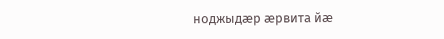ноджыдæр æрвита йæ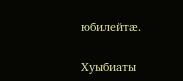юбилейтæ.

Хуыбиаты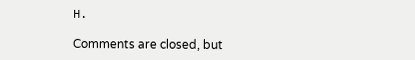Н.

Comments are closed, but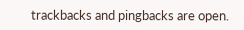trackbacks and pingbacks are open.